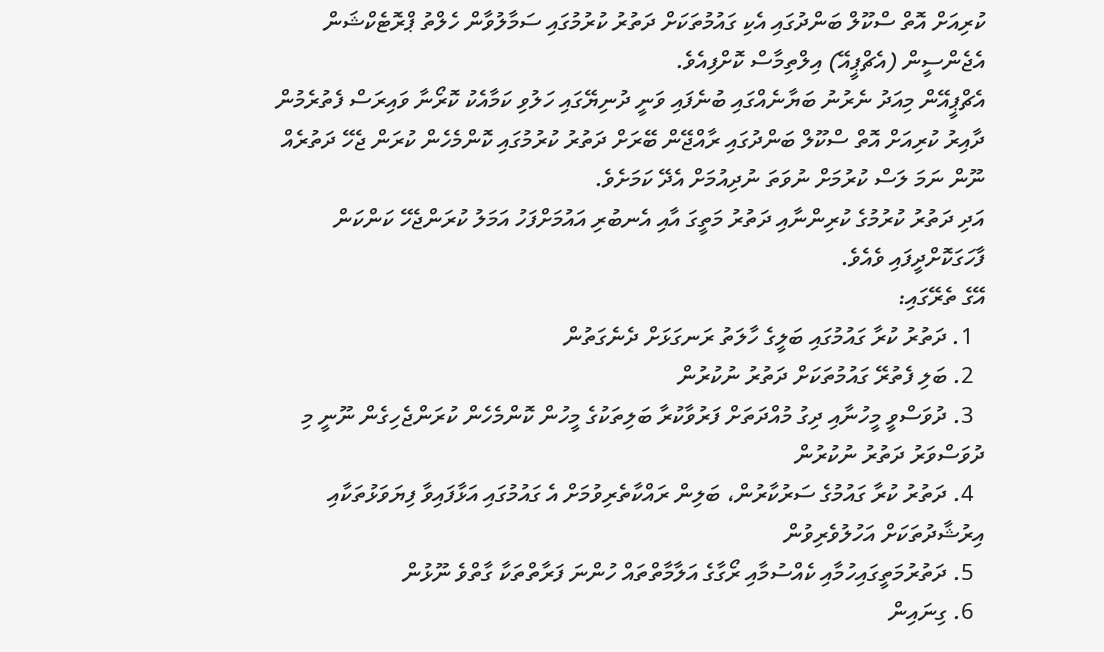ކުރިއަށް އޮތް ސްކޫލް ބަންދުގައި އެކި ގައުމުތަކަށް ދަތުރު ކުރުމުގައި ސަމާލުވާން ހެލްތު ޕްރޮޓެކްޝަން އެޖެންސީން (އެޗްޕީއޭ) އިލްތިމާސް ކޮށްފިއެވެ.
އެޗްޕީއޭން މިއަދު ނެރުނު ބަޔާނެއްގައި ބުނެފައި ވަނީ ދުނިޔޭގައި ހަލުވި ކަމާއެކު ކޮރޯނާ ވައިރަސް ފެތުރެމުން ދާއިރު ކުރިއަށް އޮތް ސްކޫލް ބަންދުގައި ރާއްޖޭން ބޭރަށް ދަތުރު ކުރުމުގައި ކޮންމެހެން ކުރަން ޖެހޭ ދަތުރެއް ނޫން ނަމަ ލަސް ކުރުމަށް ނުވަތަ ނުދިއުމަށް އެދޭ ކަމަށެވެ.
އަދި ދަތުރު ކުރުމުގެ ކުރިންނާއި ދަތުރު މަތީގަ އާއި އެނބުރި އައުމަށްފަހު އަމަލު ކުރަންޖެހޭ ކަންކަން ފާހަގަކޮށްދީފައި ވެއެވެ.
އޭގެ ތެރޭގައި:
  1. ދަތުރު ކުރާ ގައުމުގައި ބަލީގެ ހާލަތު ރަނގަޅަށް ދެނެގަތުން
  2. ބަލި ފެތުރޭ ގައުމުތަކަށް ދަތުރު ނުކުރުން
  3. ދުވަސްވީ މީހުނާއި ދިގު މުއްދަތަށް ފަރުވާކުރާ ބަލިތަކުގެ މީހުން ކޮންމެހެން ކުރަންޖެހިގެން ނޫނީ މި ދުވަސްވަރު ދަތުރު ނުކުރުން
  4. ދަތުރު ކުރާ ގައުމުގެ ސަރުކާރުން، ބަލިން ރައްކާތެރިވުމަށް އެ ގައުމުގައި އަޅާފައިވާ ފިޔަވަޅުތަކާއި އިރުޝާދުތަކަށް އަހުލުވެރިވުން
  5. ދަތުރުމަތީގައިހުމާއި ކެއްސުމާއި ރޯގާގެ އަލާމާތްތައް ހުންނަ ފަރާތްތަކާ ގާތްވެ ނޫޅުން
  6. ގިނައިން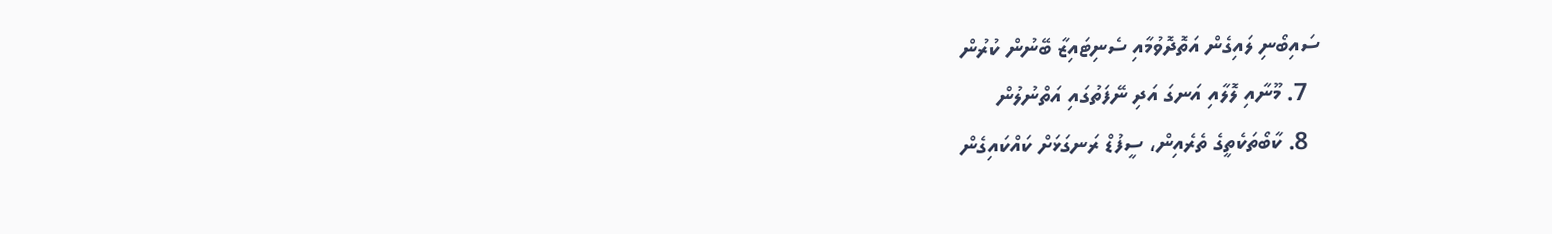ސައިބޯނި ލައިގެން އަތޮދޮވުމާއި ސެނިޓައިޒާ ބޭނުން ކުރުން
  7. މޫނާއި ލޮލާއި އަނގަ އަދި ނޭފަތުގައި އަތްނުލުން
  8. ކާބޯތަކެތީގެ ތެރެއިން، ސީފުޑް ރަނގަޅަށް ކައްކައިގެން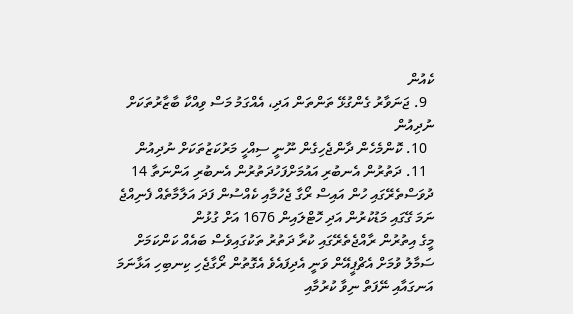ކެއުން
  9. ޖަނަވާރު ގެންގުޅޭ ތަންތަން އަދި، އެއްގަމު މަސް ވިއްކާ ބާޒާރުތަކަށް ނުދިއުން
  10. ކޮންމެހެން ދާންޖެހިގެން ނޫނީ ސިއްހީ މަރުކަޒުތަކަށް ނުދިއުން
  11. ދަތުރުން އެނބުރި އައުމަށްފަހުދަތުރުން އެނބުރި އަންނަތާ 14 ދުވަސްތެރޭގައި ހުން އައިސް ރޯގާ ޖެހުމާއި ކެއްސުން ފަދަ އަލާމާތެއް ފެނިއްޖެ ނަމަ ގޭގައި މަޑުކުރުން އަދި ހޮޓްލައިން 1676 އަށް ގުޅުން
މީގެ އިތުރުން ރާއްޖެތެރޭގައި ކުރާ ދަތުރު ތަކުގައިވެސް ބައެއް ކަންކަމަށް ސަމާލު ވުމަށް އެޗްޕީއޭން ވަނީ އެދިފައެވެ އެގޮތުން ރޯގާޖެހި ކިނބިހި އަޅާނަމަ އަނގައާއި ނޭފަތް ނިވާ ކުރުމާއި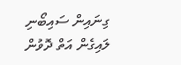ގިނައިން ސައިބޯނި ލައިގެން އަތް ދޮވުން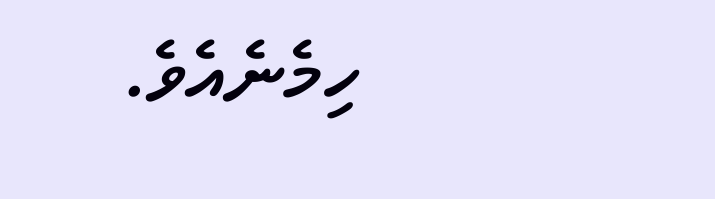ހިމެނެއެވެ.